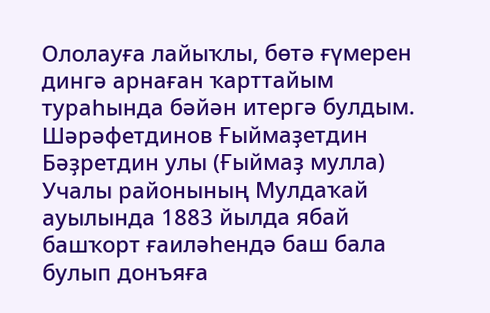Ололауға лайыҡлы, бөтә ғүмерен дингә арнаған ҡарттайым тураһында бәйән итергә булдым.
Шәрәфетдинов Ғыймаҙетдин Бәҙретдин улы (Ғыймаҙ мулла) Учалы районының Мулдаҡай ауылында 1883 йылда ябай башҡорт ғаиләһендә баш бала булып донъяға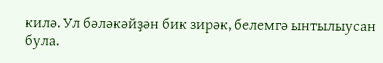килә. Ул бәләкәйҙән бик зирәк, белемгә ынтылыусан була.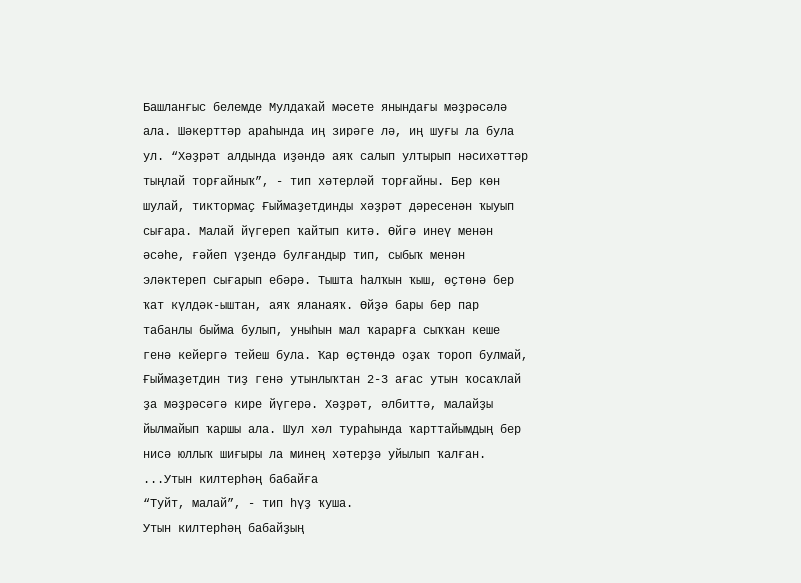Башланғыс белемде Мулдаҡай мәсете янындағы мәҙрәсәлә ала. Шәкерттәр араһында иң зирәге лә, иң шуғы ла була ул. “Хәҙрәт алдында иҙәндә аяҡ салып ултырып нәсихәттәр тыңлай торғайныҡ”, - тип хәтерләй торғайны. Бер көн шулай, тиктормаҫ Ғыймаҙетдинды хәҙрәт дәресенән ҡыуып сығара. Малай йүгереп ҡайтып китә. Өйгә инеү менән әсәһе, ғәйеп үҙендә булғандыр тип, сыбыҡ менән эләктереп сығарып ебәрә. Тышта һалҡын ҡыш, өҫтөнә бер ҡат күлдәк-ыштан, аяҡ яланаяҡ. Өйҙә бары бер пар табанлы быйма булып, уныһын мал ҡарарға сыҡҡан кеше генә кейергә тейеш була. Ҡар өҫтөндә оҙаҡ тороп булмай, Ғыймаҙетдин тиҙ генә утынлыҡтан 2-3 ағас утын ҡосаҡлай ҙа мәҙрәсәгә кире йүгерә. Хәҙрәт, әлбиттә, малайҙы йылмайып ҡаршы ала. Шул хәл тураһында ҡарттайымдың бер нисә юллыҡ шиғыры ла минең хәтерҙә уйылып ҡалған.
...Утын килтерһәң бабайға
“Туйт, малай”, - тип һүҙ ҡуша.
Утын килтерһәң бабайҙың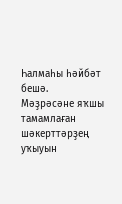Һалмаһы һәйбәт бешә.
Мәҙрәсәне яҡшы тамамлаған шәкерттәрҙең уҡыуын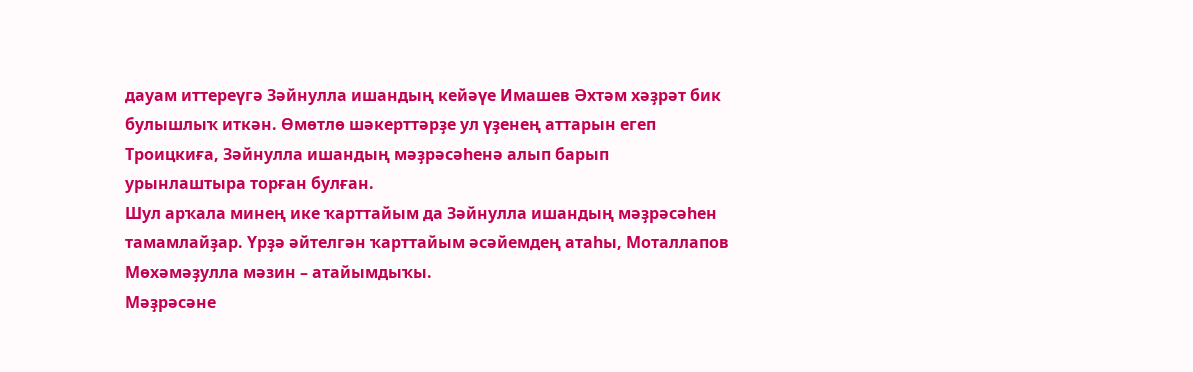дауам иттереүгә Зәйнулла ишандың кейәүе Имашев Әхтәм хәҙрәт бик булышлыҡ иткән. Өмөтлө шәкерттәрҙе ул үҙенең аттарын егеп Троицкиға, Зәйнулла ишандың мәҙрәсәһенә алып барып урынлаштыра торған булған.
Шул арҡала минең ике ҡарттайым да Зәйнулла ишандың мәҙрәсәһен тамамлайҙар. Үрҙә әйтелгән ҡарттайым әсәйемдең атаһы, Моталлапов Мөхәмәҙулла мәзин – атайымдыҡы.
Мәҙрәсәне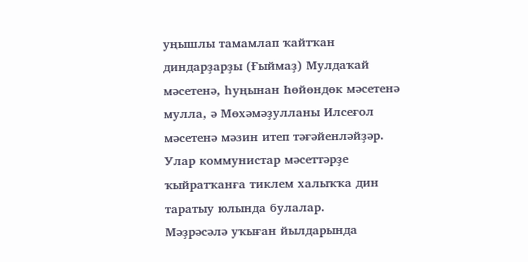уңышлы тамамлап ҡайтҡан диндарҙарҙы (Ғыймаҙ) Мулдаҡай мәсетенә, һуңынан Һөйөндөк мәсетенә мулла, ә Мөхәмәҙулланы Илсеғол мәсетенә мәзин итеп тәғәйенләйҙәр. Улар коммунистар мәсеттәрҙе ҡыйратҡанға тиклем халыҡҡа дин таратыу юлында булалар.
Мәҙрәсәлә уҡыған йылдарында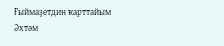Ғыймаҙетдин ҡарттайым Әхтәм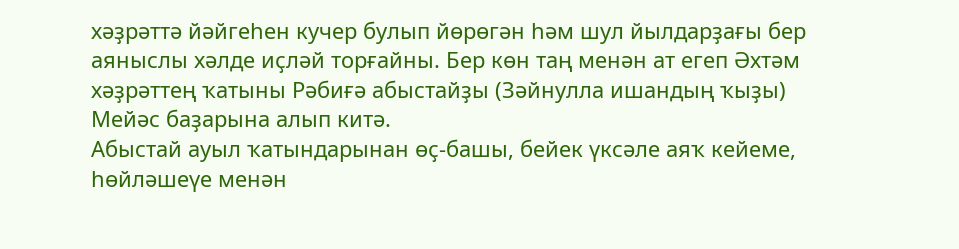хәҙрәттә йәйгеһен кучер булып йөрөгән һәм шул йылдарҙағы бер аяныслы хәлде иҫләй торғайны. Бер көн таң менән ат егеп Әхтәм хәҙрәттең ҡатыны Рәбиғә абыстайҙы (Зәйнулла ишандың ҡыҙы) Мейәс баҙарына алып китә.
Абыстай ауыл ҡатындарынан өҫ-башы, бейек үксәле аяҡ кейеме, һөйләшеүе менән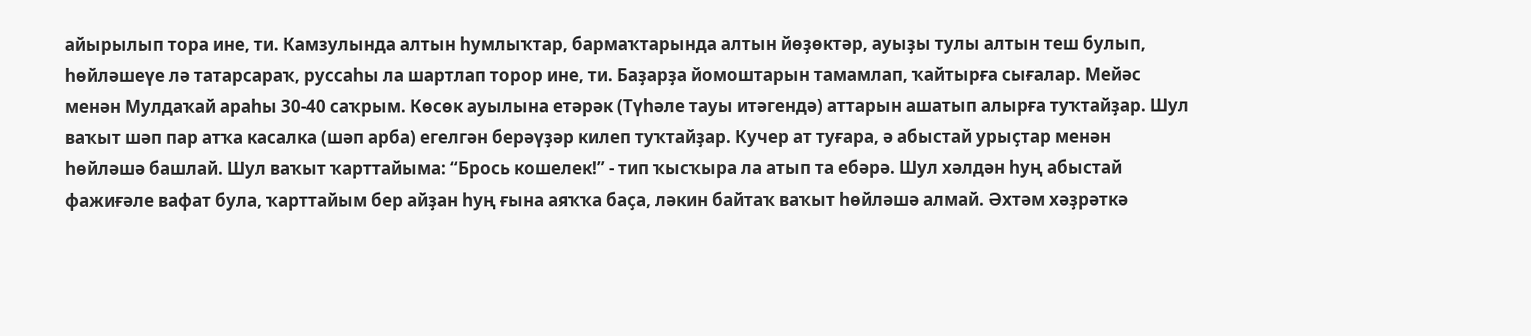айырылып тора ине, ти. Камзулында алтын һумлыҡтар, бармаҡтарында алтын йөҙөктәр, ауыҙы тулы алтын теш булып, һөйләшеүе лә татарсараҡ, руссаһы ла шартлап торор ине, ти. Баҙарҙа йомоштарын тамамлап, ҡайтырға сығалар. Мейәс менән Мулдаҡай араһы 30-40 саҡрым. Көсөк ауылына етәрәк (Түһәле тауы итәгендә) аттарын ашатып алырға туҡтайҙар. Шул ваҡыт шәп пар атҡа касалка (шәп арба) егелгән берәүҙәр килеп туҡтайҙар. Кучер ат туғара, ә абыстай урыҫтар менән һөйләшә башлай. Шул ваҡыт ҡарттайыма: “Брось кошелек!” - тип ҡысҡыра ла атып та ебәрә. Шул хәлдән һуң абыстай фажиғәле вафат була, ҡарттайым бер айҙан һуң ғына аяҡҡа баҫа, ләкин байтаҡ ваҡыт һөйләшә алмай. Әхтәм хәҙрәткә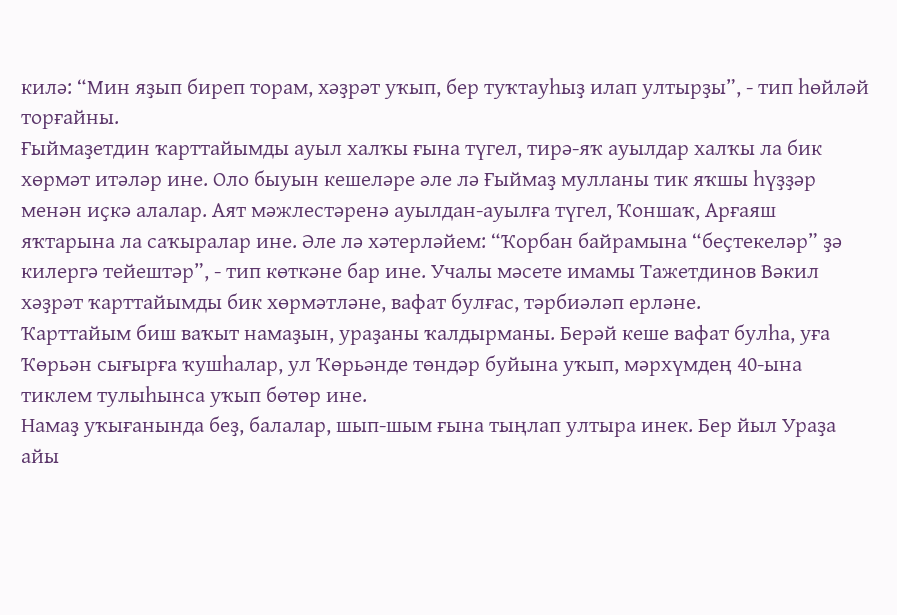килә: “Мин яҙып биреп торам, хәҙрәт уҡып, бер туҡтауһыҙ илап ултырҙы”, - тип һөйләй торғайны.
Ғыймаҙетдин ҡарттайымды ауыл халҡы ғына түгел, тирә-яҡ ауылдар халҡы ла бик хөрмәт итәләр ине. Оло быуын кешеләре әле лә Ғыймаҙ мулланы тик яҡшы һүҙҙәр менән иҫкә алалар. Аят мәжлестәренә ауылдан-ауылға түгел, Ҡоншаҡ, Арғаяш яҡтарына ла саҡыралар ине. Әле лә хәтерләйем: “Ҡорбан байрамына “беҫтекеләр” ҙә килергә тейештәр”, - тип көткәне бар ине. Учалы мәсете имамы Тажетдинов Вәкил хәҙрәт ҡарттайымды бик хөрмәтләне, вафат булғас, тәрбиәләп ерләне.
Ҡарттайым биш ваҡыт намаҙын, ураҙаны ҡалдырманы. Берәй кеше вафат булһа, уға Ҡөрьән сығырға ҡушһалар, ул Ҡөрьәнде төндәр буйына уҡып, мәрхүмдең 40-ына тиклем тулыһынса уҡып бөтөр ине.
Намаҙ уҡығанында беҙ, балалар, шып-шым ғына тыңлап ултыра инек. Бер йыл Ураҙа айы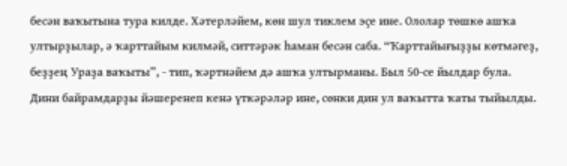бесән ваҡытына тура килде. Хәтерләйем, көн шул тиклем эҫе ине. Ололар төшкө ашҡа ултырҙылар, ә ҡарттайым килмәй, ситтәрәк һаман бесән саба. “Ҡарттайығыҙҙы көтмәгеҙ, беҙҙең Ураҙа ваҡыты”, - тип, ҡәртнәйем дә ашҡа ултырманы. Был 50-се йылдар була.
Дини байрамдарҙы йәшеренеп кенә үткәрәләр ине, сөнки дин ул ваҡытта ҡаты тыйылды.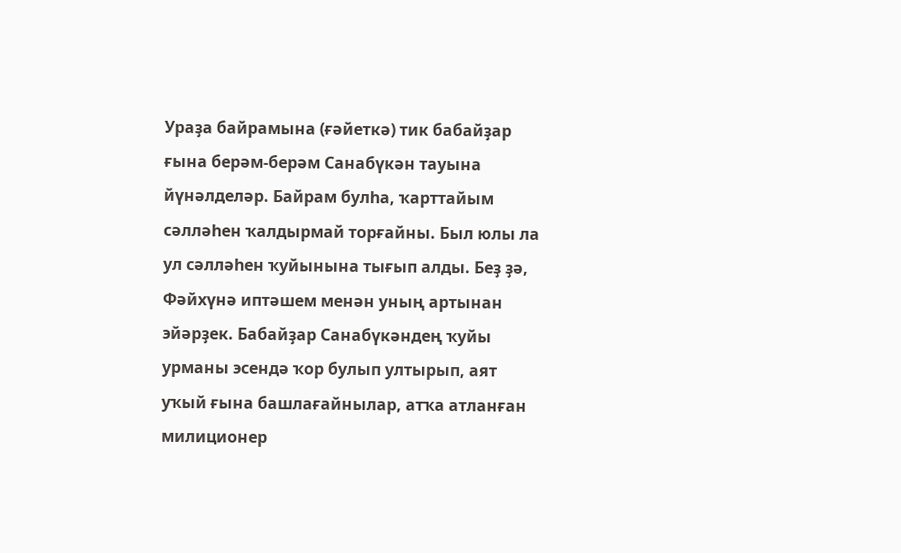Ураҙа байрамына (ғәйеткә) тик бабайҙар ғына берәм-берәм Санабүкән тауына йүнәлделәр. Байрам булһа, ҡарттайым сәлләһен ҡалдырмай торғайны. Был юлы ла ул сәлләһен ҡуйынына тығып алды. Беҙ ҙә, Фәйхүнә иптәшем менән уның артынан эйәрҙек. Бабайҙар Санабүкәндең ҡуйы урманы эсендә ҡор булып ултырып, аят уҡый ғына башлағайнылар, атҡа атланған милиционер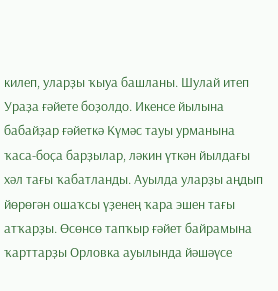килеп, уларҙы ҡыуа башланы. Шулай итеп Ураҙа ғәйете боҙолдо. Икенсе йылына бабайҙар ғәйеткә Күмәс тауы урманына ҡаса-боҫа барҙылар, ләкин үткән йылдағы хәл тағы ҡабатланды. Ауылда уларҙы аңдып йөрөгән ошаҡсы үҙенең ҡара эшен тағы атҡарҙы. Өсөнсө тапҡыр ғәйет байрамына ҡарттарҙы Орловка ауылында йәшәүсе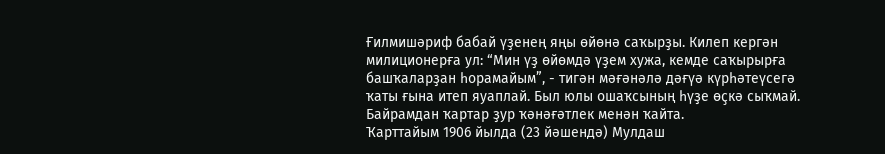Ғилмишәриф бабай үҙенең яңы өйөнә саҡырҙы. Килеп кергән милиционерға ул: “Мин үҙ өйөмдә үҙем хужа, кемде саҡырырға башҡаларҙан һорамайым”, - тигән мәғәнәлә дәғүә күрһәтеүсегә ҡаты ғына итеп яуаплай. Был юлы ошаҡсының һүҙе өҫкә сыҡмай. Байрамдан ҡартар ҙур ҡәнәғәтлек менән ҡайта.
Ҡарттайым 1906 йылда (23 йәшендә) Мулдаш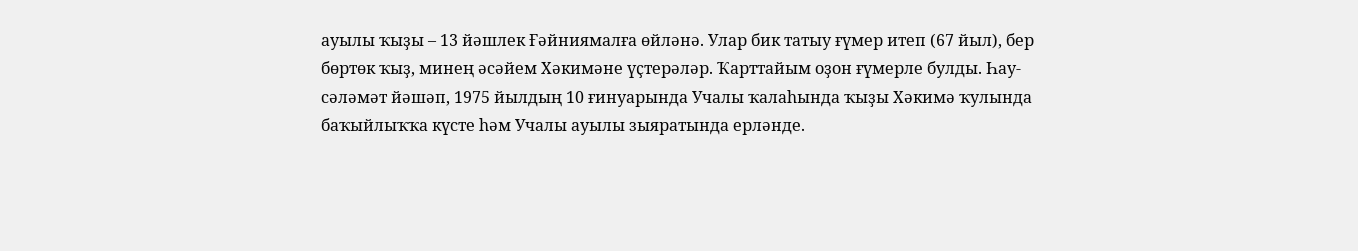ауылы ҡыҙы – 13 йәшлек Ғәйниямалға өйләнә. Улар бик татыу ғүмер итеп (67 йыл), бер бөртөк ҡыҙ, минең әсәйем Хәкимәне үҫтерәләр. Ҡарттайым оҙон ғүмерле булды. Һау-сәләмәт йәшәп, 1975 йылдың 10 ғинуарында Учалы ҡалаһында ҡыҙы Хәкимә ҡулында баҡыйлыҡҡа күсте һәм Учалы ауылы зыяратында ерләнде.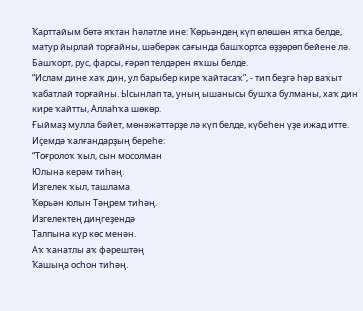Ҡарттайым бөтә яҡтан һәләтле ине: Ҡөрьәндең күп өлөшөн ятҡа белде, матур йырлай торғайны, шәберәк сағында башҡортса өҙҙөрөп бейене лә. Башҡорт, рус, фарсы, ғәрәп телдәрен яҡшы белде.
“Ислам дине хаҡ дин, ул барыбер кире ҡайтасаҡ”, - тип беҙгә һәр ваҡыт ҡабатлай торғайны. Ысынлап та, уның ышанысы бушҡа булманы, хаҡ дин кире ҡайтты, Аллаһҡа шөкөр.
Ғыймаҙ мулла бәйет, мөнәжәттәрҙе лә күп белде, күбеһен үҙе ижад итте. Иҫемдә ҡалғандарҙың береһе:
“Тоғролоҡ ҡыл, сын мосолман
Юлына керәм тиһәң.
Изгелек ҡыл, ташлама
Ҡөрьән юлын Тәңрем тиһәң.
Изгелектең диңгеҙендә
Талпына күр көс менән.
Аҡ ҡанатлы аҡ фәрештәң
Ҡашыңа осһон тиһәң.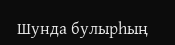Шунда булырһың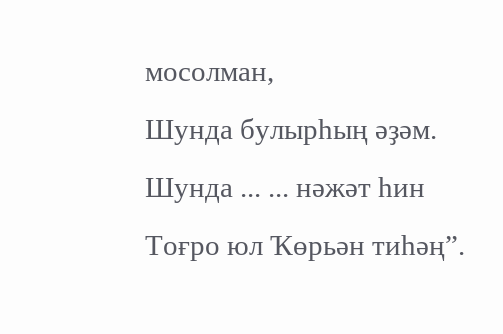мосолман,
Шунда булырһың әҙәм.
Шунда ... ... нәжәт һин
Тоғро юл Ҡөрьән тиһәң”.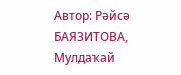Автор: Рәйсә БАЯЗИТОВА,
Мулдаҡай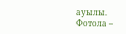ауылы.
Фотола –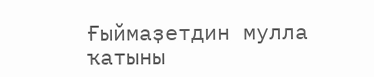Ғыймаҙетдин мулла ҡатыны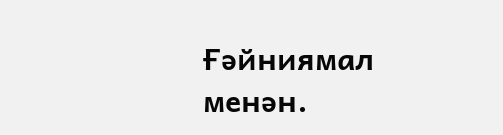Ғәйниямал менән.